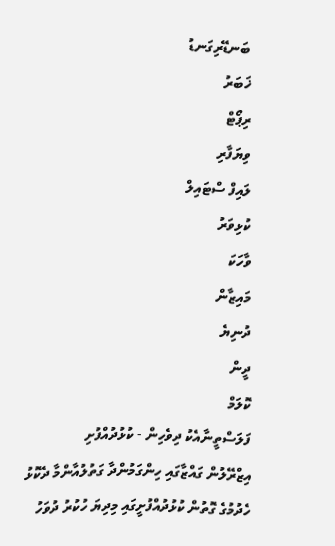ބަނޑޭރިގަނޑު
ޚަބަރު
ރިޕޯޓް
ވިޔަފާރި
ލައިފް ސްޓައިލް
ކުޅިވަރު
ވާހަކަ
މައިޒާން
ދުނިޔެ
ދީން
ކޮލަމް
ފަލަސްތީނާއެކު ދިވެހިން - ކުޅުދުއްފުށި
އިޒްރޭލުން ގައްޒާގައި ހިންގަމުންދާ ގަތުލުއާންމާ ދެކޮޅު ހެދުމުގެ ގޮތުން ކުޅުދުއްފުށީގައި މިދިޔަ ހުކުރު ދުވަހު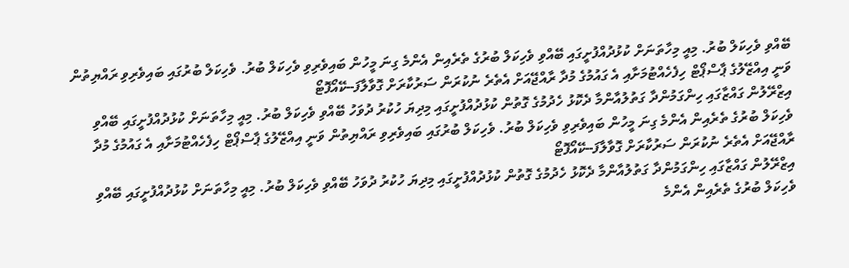ބޭއްވި ވެހިކަލް ބުރު. މިއީ މިހާތަނަށް ކުޅުދުއްފުށީގައި ބޭއްވި ވެހިކަލް ބުރުގެ ތެރެއިން އެންމެ ގިނަ މީހުން ބައިވެރިވި ވެހިކަލް ބުރު. ވެހިކަލް ބުރުގައި ބައިވެރިވި ރައްޔިތުން ވަނީ އިއްޒޭލުގެ ޕާސްޕޯޓް ހިފެހެއްޓުމަށާއި އެ ގައުމުގެ މުދާ ރާއްޖޭއަށް އެތެރެ ނުކުރަން ސަރުކާރަށް ގޮވާލާފަ--ކޭއޯފޮޓޯ
އިޒްރޭލުން ގައްޒާގައި ހިންގަމުންދާ ގަތުލުއާންމާ ދެކޮޅު ހެދުމުގެ ގޮތުން ކުޅުދުއްފުށީގައި މިދިޔަ ހުކުރު ދުވަހު ބޭއްވި ވެހިކަލް ބުރު. މިއީ މިހާތަނަށް ކުޅުދުއްފުށީގައި ބޭއްވި ވެހިކަލް ބުރުގެ ތެރެއިން އެންމެ ގިނަ މީހުން ބައިވެރިވި ވެހިކަލް ބުރު. ވެހިކަލް ބުރުގައި ބައިވެރިވި ރައްޔިތުން ވަނީ އިއްޒޭލުގެ ޕާސްޕޯޓް ހިފެހެއްޓުމަށާއި އެ ގައުމުގެ މުދާ ރާއްޖޭއަށް އެތެރެ ނުކުރަން ސަރުކާރަށް ގޮވާލާފަ--ކޭއޯފޮޓޯ
އިޒްރޭލުން ގައްޒާގައި ހިންގަމުންދާ ގަތުލުއާންމާ ދެކޮޅު ހެދުމުގެ ގޮތުން ކުޅުދުއްފުށީގައި މިދިޔަ ހުކުރު ދުވަހު ބޭއްވި ވެހިކަލް ބުރު. މިއީ މިހާތަނަށް ކުޅުދުއްފުށީގައި ބޭއްވި ވެހިކަލް ބުރުގެ ތެރެއިން އެންމެ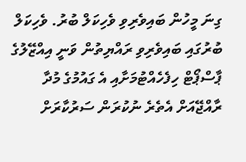ގިނަ މީހުން ބައިވެރިވި ވެހިކަލް ބުރު. ވެހިކަލް ބުރުގައި ބައިވެރިވި ރައްޔިތުން ވަނީ އިއްޒޭލުގެ ޕާސްޕޯޓް ހިފެހެއްޓުމަށާއި އެ ގައުމުގެ މުދާ ރާއްޖޭއަށް އެތެރެ ނުކުރަން ސަރުކާރަށް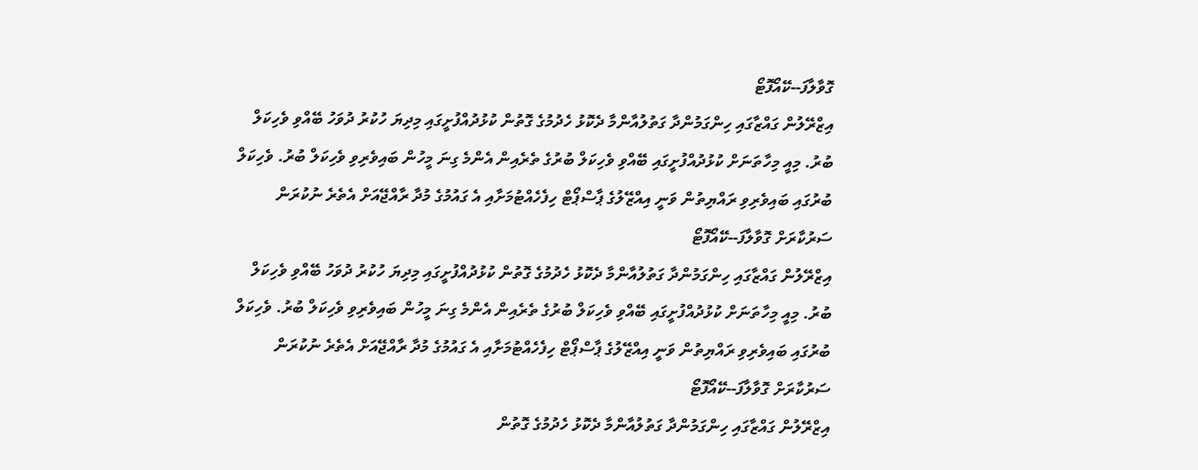ގޮވާލާފަ--ކޭއޯފޮޓޯ
އިޒްރޭލުން ގައްޒާގައި ހިންގަމުންދާ ގަތުލުއާންމާ ދެކޮޅު ހެދުމުގެ ގޮތުން ކުޅުދުއްފުށީގައި މިދިޔަ ހުކުރު ދުވަހު ބޭއްވި ވެހިކަލް ބުރު. މިއީ މިހާތަނަށް ކުޅުދުއްފުށީގައި ބޭއްވި ވެހިކަލް ބުރުގެ ތެރެއިން އެންމެ ގިނަ މީހުން ބައިވެރިވި ވެހިކަލް ބުރު. ވެހިކަލް ބުރުގައި ބައިވެރިވި ރައްޔިތުން ވަނީ އިއްޒޭލުގެ ޕާސްޕޯޓް ހިފެހެއްޓުމަށާއި އެ ގައުމުގެ މުދާ ރާއްޖޭއަށް އެތެރެ ނުކުރަން ސަރުކާރަށް ގޮވާލާފަ--ކޭއޯފޮޓޯ
އިޒްރޭލުން ގައްޒާގައި ހިންގަމުންދާ ގަތުލުއާންމާ ދެކޮޅު ހެދުމުގެ ގޮތުން ކުޅުދުއްފުށީގައި މިދިޔަ ހުކުރު ދުވަހު ބޭއްވި ވެހިކަލް ބުރު. މިއީ މިހާތަނަށް ކުޅުދުއްފުށީގައި ބޭއްވި ވެހިކަލް ބުރުގެ ތެރެއިން އެންމެ ގިނަ މީހުން ބައިވެރިވި ވެހިކަލް ބުރު. ވެހިކަލް ބުރުގައި ބައިވެރިވި ރައްޔިތުން ވަނީ އިއްޒޭލުގެ ޕާސްޕޯޓް ހިފެހެއްޓުމަށާއި އެ ގައުމުގެ މުދާ ރާއްޖޭއަށް އެތެރެ ނުކުރަން ސަރުކާރަށް ގޮވާލާފަ--ކޭއޯފޮޓޯ
އިޒްރޭލުން ގައްޒާގައި ހިންގަމުންދާ ގަތުލުއާންމާ ދެކޮޅު ހެދުމުގެ ގޮތުން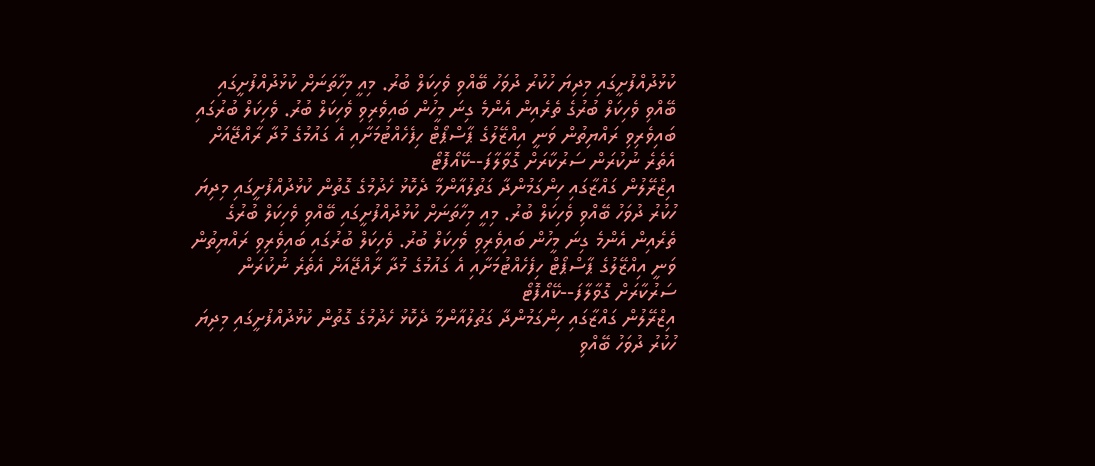ކުޅުދުއްފުށީގައި މިދިޔަ ހުކުރު ދުވަހު ބޭއްވި ވެހިކަލް ބުރު. މިއީ މިހާތަނަށް ކުޅުދުއްފުށީގައި ބޭއްވި ވެހިކަލް ބުރުގެ ތެރެއިން އެންމެ ގިނަ މީހުން ބައިވެރިވި ވެހިކަލް ބުރު. ވެހިކަލް ބުރުގައި ބައިވެރިވި ރައްޔިތުން ވަނީ އިއްޒޭލުގެ ޕާސްޕޯޓް ހިފެހެއްޓުމަށާއި އެ ގައުމުގެ މުދާ ރާއްޖޭއަށް އެތެރެ ނުކުރަން ސަރުކާރަށް ގޮވާލާފަ--ކޭއޯފޮޓޯ
އިޒްރޭލުން ގައްޒާގައި ހިންގަމުންދާ ގަތުލުއާންމާ ދެކޮޅު ހެދުމުގެ ގޮތުން ކުޅުދުއްފުށީގައި މިދިޔަ ހުކުރު ދުވަހު ބޭއްވި ވެހިކަލް ބުރު. މިއީ މިހާތަނަށް ކުޅުދުއްފުށީގައި ބޭއްވި ވެހިކަލް ބުރުގެ ތެރެއިން އެންމެ ގިނަ މީހުން ބައިވެރިވި ވެހިކަލް ބުރު. ވެހިކަލް ބުރުގައި ބައިވެރިވި ރައްޔިތުން ވަނީ އިއްޒޭލުގެ ޕާސްޕޯޓް ހިފެހެއްޓުމަށާއި އެ ގައުމުގެ މުދާ ރާއްޖޭއަށް އެތެރެ ނުކުރަން ސަރުކާރަށް ގޮވާލާފަ--ކޭއޯފޮޓޯ
އިޒްރޭލުން ގައްޒާގައި ހިންގަމުންދާ ގަތުލުއާންމާ ދެކޮޅު ހެދުމުގެ ގޮތުން ކުޅުދުއްފުށީގައި މިދިޔަ ހުކުރު ދުވަހު ބޭއްވި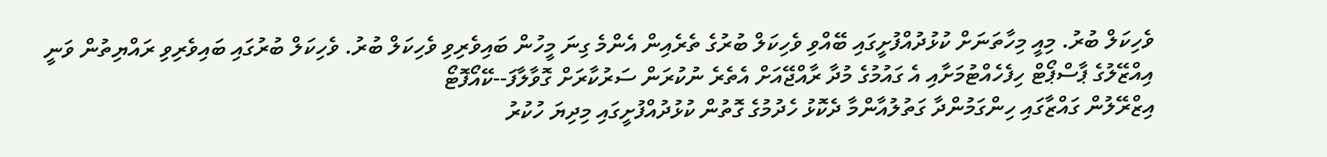ވެހިކަލް ބުރު. މިއީ މިހާތަނަށް ކުޅުދުއްފުށީގައި ބޭއްވި ވެހިކަލް ބުރުގެ ތެރެއިން އެންމެ ގިނަ މީހުން ބައިވެރިވި ވެހިކަލް ބުރު. ވެހިކަލް ބުރުގައި ބައިވެރިވި ރައްޔިތުން ވަނީ އިއްޒޭލުގެ ޕާސްޕޯޓް ހިފެހެއްޓުމަށާއި އެ ގައުމުގެ މުދާ ރާއްޖޭއަށް އެތެރެ ނުކުރަން ސަރުކާރަށް ގޮވާލާފަ--ކޭއޯފޮޓޯ
އިޒްރޭލުން ގައްޒާގައި ހިންގަމުންދާ ގަތުލުއާންމާ ދެކޮޅު ހެދުމުގެ ގޮތުން ކުޅުދުއްފުށީގައި މިދިޔަ ހުކުރު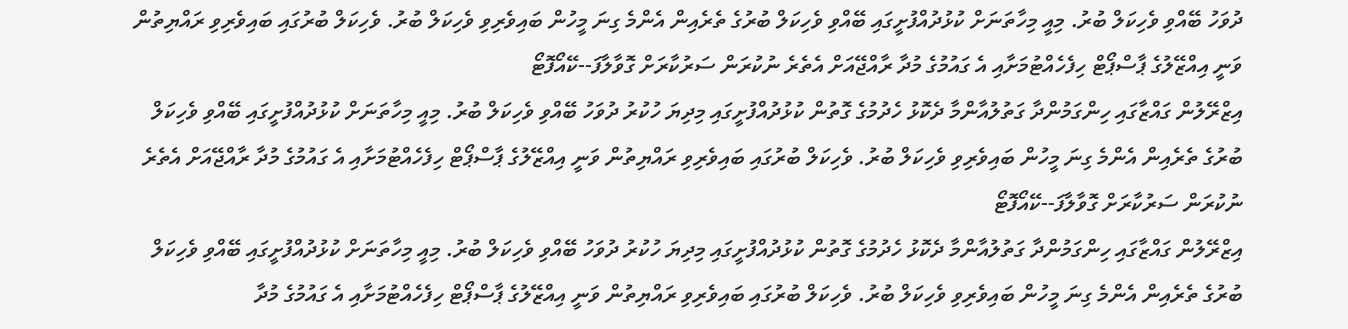ދުވަހު ބޭއްވި ވެހިކަލް ބުރު. މިއީ މިހާތަނަށް ކުޅުދުއްފުށީގައި ބޭއްވި ވެހިކަލް ބުރުގެ ތެރެއިން އެންމެ ގިނަ މީހުން ބައިވެރިވި ވެހިކަލް ބުރު. ވެހިކަލް ބުރުގައި ބައިވެރިވި ރައްޔިތުން ވަނީ އިއްޒޭލުގެ ޕާސްޕޯޓް ހިފެހެއްޓުމަށާއި އެ ގައުމުގެ މުދާ ރާއްޖޭއަށް އެތެރެ ނުކުރަން ސަރުކާރަށް ގޮވާލާފަ--ކޭއޯފޮޓޯ
އިޒްރޭލުން ގައްޒާގައި ހިންގަމުންދާ ގަތުލުއާންމާ ދެކޮޅު ހެދުމުގެ ގޮތުން ކުޅުދުއްފުށީގައި މިދިޔަ ހުކުރު ދުވަހު ބޭއްވި ވެހިކަލް ބުރު. މިއީ މިހާތަނަށް ކުޅުދުއްފުށީގައި ބޭއްވި ވެހިކަލް ބުރުގެ ތެރެއިން އެންމެ ގިނަ މީހުން ބައިވެރިވި ވެހިކަލް ބުރު. ވެހިކަލް ބުރުގައި ބައިވެރިވި ރައްޔިތުން ވަނީ އިއްޒޭލުގެ ޕާސްޕޯޓް ހިފެހެއްޓުމަށާއި އެ ގައުމުގެ މުދާ ރާއްޖޭއަށް އެތެރެ ނުކުރަން ސަރުކާރަށް ގޮވާލާފަ--ކޭއޯފޮޓޯ
އިޒްރޭލުން ގައްޒާގައި ހިންގަމުންދާ ގަތުލުއާންމާ ދެކޮޅު ހެދުމުގެ ގޮތުން ކުޅުދުއްފުށީގައި މިދިޔަ ހުކުރު ދުވަހު ބޭއްވި ވެހިކަލް ބުރު. މިއީ މިހާތަނަށް ކުޅުދުއްފުށީގައި ބޭއްވި ވެހިކަލް ބުރުގެ ތެރެއިން އެންމެ ގިނަ މީހުން ބައިވެރިވި ވެހިކަލް ބުރު. ވެހިކަލް ބުރުގައި ބައިވެރިވި ރައްޔިތުން ވަނީ އިއްޒޭލުގެ ޕާސްޕޯޓް ހިފެހެއްޓުމަށާއި އެ ގައުމުގެ މުދާ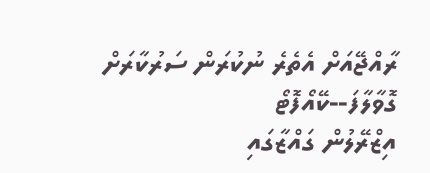ރާއްޖޭއަށް އެތެރެ ނުކުރަން ސަރުކާރަށް ގޮވާލާފަ--ކޭއޯފޮޓޯ
އިޒްރޭލުން ގައްޒާގައި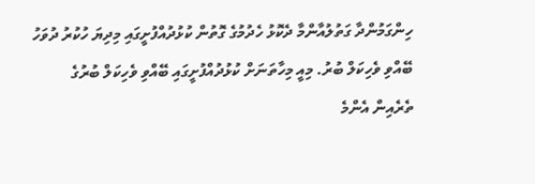ހިންގަމުންދާ ގަތުލުއާންމާ ދެކޮޅު ހެދުމުގެ ގޮތުން ކުޅުދުއްފުށީގައި މިދިޔަ ހުކުރު ދުވަހު ބޭއްވި ވެހިކަލް ބުރު. މިއީ މިހާތަނަށް ކުޅުދުއްފުށީގައި ބޭއްވި ވެހިކަލް ބުރުގެ ތެރެއިން އެންމެ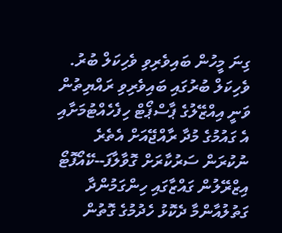ގިނަ މީހުން ބައިވެރިވި ވެހިކަލް ބުރު. ވެހިކަލް ބުރުގައި ބައިވެރިވި ރައްޔިތުން ވަނީ އިއްޒޭލުގެ ޕާސްޕޯޓް ހިފެހެއްޓުމަށާއި އެ ގައުމުގެ މުދާ ރާއްޖޭއަށް އެތެރެ ނުކުރަން ސަރުކާރަށް ގޮވާލާފަ--ކޭއޯފޮޓޯ
އިޒްރޭލުން ގައްޒާގައި ހިންގަމުންދާ ގަތުލުއާންމާ ދެކޮޅު ހެދުމުގެ ގޮތުން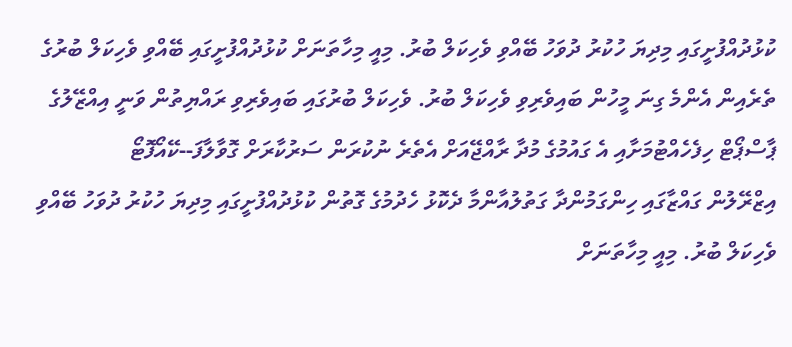ކުޅުދުއްފުށީގައި މިދިޔަ ހުކުރު ދުވަހު ބޭއްވި ވެހިކަލް ބުރު. މިއީ މިހާތަނަށް ކުޅުދުއްފުށީގައި ބޭއްވި ވެހިކަލް ބުރުގެ ތެރެއިން އެންމެ ގިނަ މީހުން ބައިވެރިވި ވެހިކަލް ބުރު. ވެހިކަލް ބުރުގައި ބައިވެރިވި ރައްޔިތުން ވަނީ އިއްޒޭލުގެ ޕާސްޕޯޓް ހިފެހެއްޓުމަށާއި އެ ގައުމުގެ މުދާ ރާއްޖޭއަށް އެތެރެ ނުކުރަން ސަރުކާރަށް ގޮވާލާފަ--ކޭއޯފޮޓޯ
އިޒްރޭލުން ގައްޒާގައި ހިންގަމުންދާ ގަތުލުއާންމާ ދެކޮޅު ހެދުމުގެ ގޮތުން ކުޅުދުއްފުށީގައި މިދިޔަ ހުކުރު ދުވަހު ބޭއްވި ވެހިކަލް ބުރު. މިއީ މިހާތަނަށް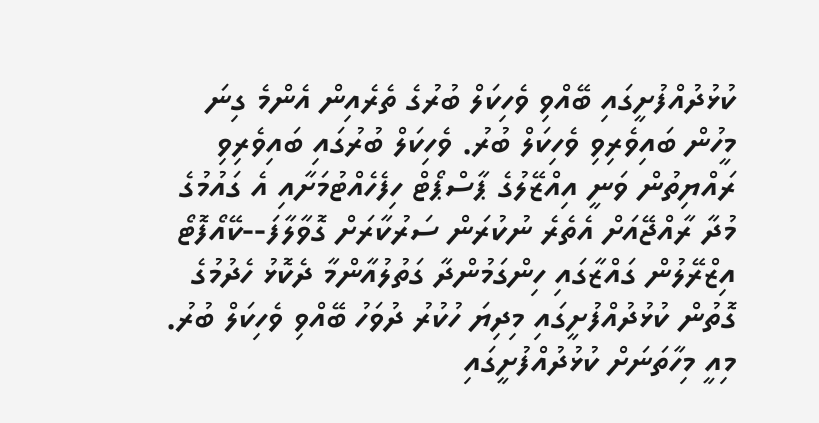ކުޅުދުއްފުށީގައި ބޭއްވި ވެހިކަލް ބުރުގެ ތެރެއިން އެންމެ ގިނަ މީހުން ބައިވެރިވި ވެހިކަލް ބުރު. ވެހިކަލް ބުރުގައި ބައިވެރިވި ރައްޔިތުން ވަނީ އިއްޒޭލުގެ ޕާސްޕޯޓް ހިފެހެއްޓުމަށާއި އެ ގައުމުގެ މުދާ ރާއްޖޭއަށް އެތެރެ ނުކުރަން ސަރުކާރަށް ގޮވާލާފަ--ކޭއޯފޮޓޯ
އިޒްރޭލުން ގައްޒާގައި ހިންގަމުންދާ ގަތުލުއާންމާ ދެކޮޅު ހެދުމުގެ ގޮތުން ކުޅުދުއްފުށީގައި މިދިޔަ ހުކުރު ދުވަހު ބޭއްވި ވެހިކަލް ބުރު. މިއީ މިހާތަނަށް ކުޅުދުއްފުށީގައި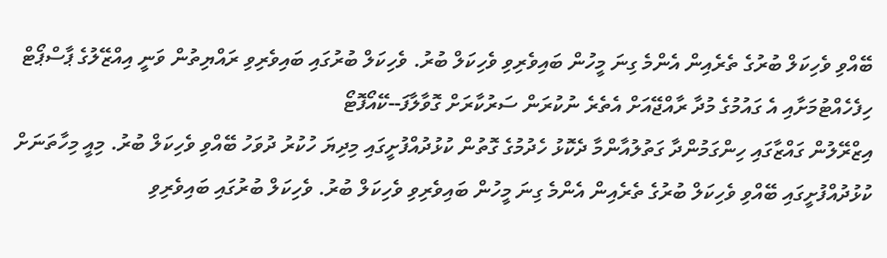ބޭއްވި ވެހިކަލް ބުރުގެ ތެރެއިން އެންމެ ގިނަ މީހުން ބައިވެރިވި ވެހިކަލް ބުރު. ވެހިކަލް ބުރުގައި ބައިވެރިވި ރައްޔިތުން ވަނީ އިއްޒޭލުގެ ޕާސްޕޯޓް ހިފެހެއްޓުމަށާއި އެ ގައުމުގެ މުދާ ރާއްޖޭއަށް އެތެރެ ނުކުރަން ސަރުކާރަށް ގޮވާލާފަ--ކޭއޯފޮޓޯ
އިޒްރޭލުން ގައްޒާގައި ހިންގަމުންދާ ގަތުލުއާންމާ ދެކޮޅު ހެދުމުގެ ގޮތުން ކުޅުދުއްފުށީގައި މިދިޔަ ހުކުރު ދުވަހު ބޭއްވި ވެހިކަލް ބުރު. މިއީ މިހާތަނަށް ކުޅުދުއްފުށީގައި ބޭއްވި ވެހިކަލް ބުރުގެ ތެރެއިން އެންމެ ގިނަ މީހުން ބައިވެރިވި ވެހިކަލް ބުރު. ވެހިކަލް ބުރުގައި ބައިވެރިވި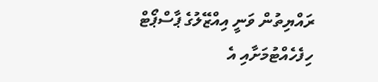ރައްޔިތުން ވަނީ އިއްޒޭލުގެ ޕާސްޕޯޓް ހިފެހެއްޓުމަށާއި އެ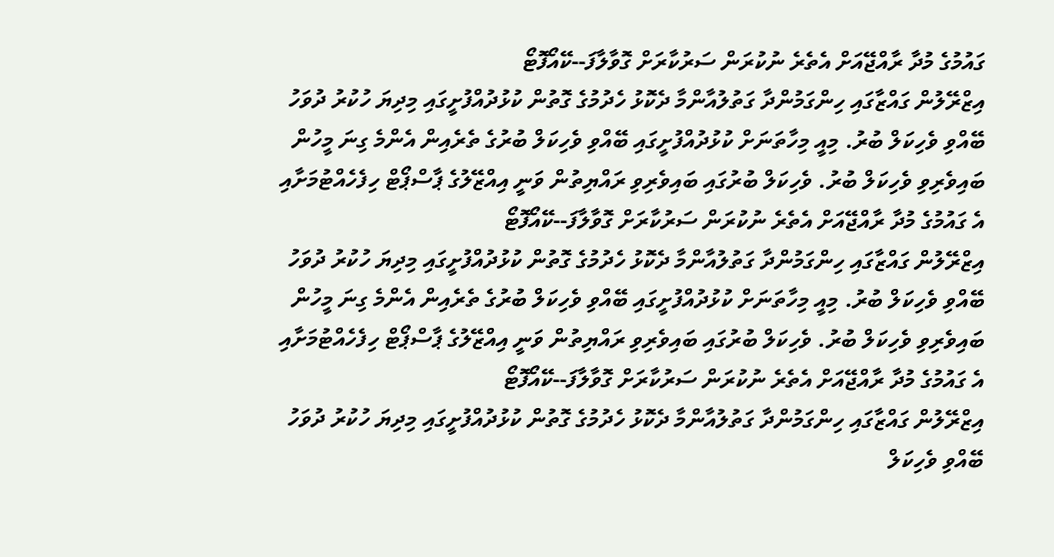ގައުމުގެ މުދާ ރާއްޖޭއަށް އެތެރެ ނުކުރަން ސަރުކާރަށް ގޮވާލާފަ--ކޭއޯފޮޓޯ
އިޒްރޭލުން ގައްޒާގައި ހިންގަމުންދާ ގަތުލުއާންމާ ދެކޮޅު ހެދުމުގެ ގޮތުން ކުޅުދުއްފުށީގައި މިދިޔަ ހުކުރު ދުވަހު ބޭއްވި ވެހިކަލް ބުރު. މިއީ މިހާތަނަށް ކުޅުދުއްފުށީގައި ބޭއްވި ވެހިކަލް ބުރުގެ ތެރެއިން އެންމެ ގިނަ މީހުން ބައިވެރިވި ވެހިކަލް ބުރު. ވެހިކަލް ބުރުގައި ބައިވެރިވި ރައްޔިތުން ވަނީ އިއްޒޭލުގެ ޕާސްޕޯޓް ހިފެހެއްޓުމަށާއި އެ ގައުމުގެ މުދާ ރާއްޖޭއަށް އެތެރެ ނުކުރަން ސަރުކާރަށް ގޮވާލާފަ--ކޭއޯފޮޓޯ
އިޒްރޭލުން ގައްޒާގައި ހިންގަމުންދާ ގަތުލުއާންމާ ދެކޮޅު ހެދުމުގެ ގޮތުން ކުޅުދުއްފުށީގައި މިދިޔަ ހުކުރު ދުވަހު ބޭއްވި ވެހިކަލް ބުރު. މިއީ މިހާތަނަށް ކުޅުދުއްފުށީގައި ބޭއްވި ވެހިކަލް ބުރުގެ ތެރެއިން އެންމެ ގިނަ މީހުން ބައިވެރިވި ވެހިކަލް ބުރު. ވެހިކަލް ބުރުގައި ބައިވެރިވި ރައްޔިތުން ވަނީ އިއްޒޭލުގެ ޕާސްޕޯޓް ހިފެހެއްޓުމަށާއި އެ ގައުމުގެ މުދާ ރާއްޖޭއަށް އެތެރެ ނުކުރަން ސަރުކާރަށް ގޮވާލާފަ--ކޭއޯފޮޓޯ
އިޒްރޭލުން ގައްޒާގައި ހިންގަމުންދާ ގަތުލުއާންމާ ދެކޮޅު ހެދުމުގެ ގޮތުން ކުޅުދުއްފުށީގައި މިދިޔަ ހުކުރު ދުވަހު ބޭއްވި ވެހިކަލް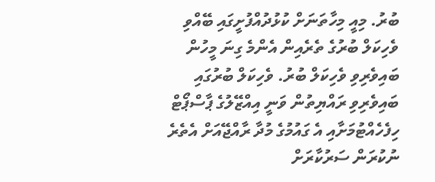ބުރު. މިއީ މިހާތަނަށް ކުޅުދުއްފުށީގައި ބޭއްވި ވެހިކަލް ބުރުގެ ތެރެއިން އެންމެ ގިނަ މީހުން ބައިވެރިވި ވެހިކަލް ބުރު. ވެހިކަލް ބުރުގައި ބައިވެރިވި ރައްޔިތުން ވަނީ އިއްޒޭލުގެ ޕާސްޕޯޓް ހިފެހެއްޓުމަށާއި އެ ގައުމުގެ މުދާ ރާއްޖޭއަށް އެތެރެ ނުކުރަން ސަރުކާރަށް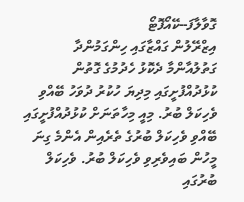ގޮވާލާފަ--ކޭއޯފޮޓޯ
އިޒްރޭލުން ގައްޒާގައި ހިންގަމުންދާ ގަތުލުއާންމާ ދެކޮޅު ހެދުމުގެ ގޮތުން ކުޅުދުއްފުށީގައި މިދިޔަ ހުކުރު ދުވަހު ބޭއްވި ވެހިކަލް ބުރު. މިއީ މިހާތަނަށް ކުޅުދުއްފުށީގައި ބޭއްވި ވެހިކަލް ބުރުގެ ތެރެއިން އެންމެ ގިނަ މީހުން ބައިވެރިވި ވެހިކަލް ބުރު. ވެހިކަލް ބުރުގައި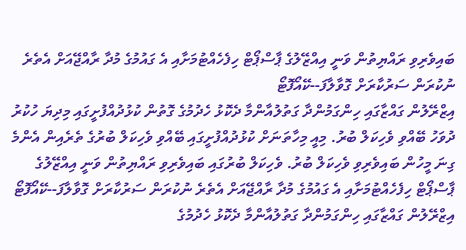ބައިވެރިވި ރައްޔިތުން ވަނީ އިއްޒޭލުގެ ޕާސްޕޯޓް ހިފެހެއްޓުމަށާއި އެ ގައުމުގެ މުދާ ރާއްޖޭއަށް އެތެރެ ނުކުރަން ސަރުކާރަށް ގޮވާލާފަ--ކޭއޯފޮޓޯ
އިޒްރޭލުން ގައްޒާގައި ހިންގަމުންދާ ގަތުލުއާންމާ ދެކޮޅު ހެދުމުގެ ގޮތުން ކުޅުދުއްފުށީގައި މިދިޔަ ހުކުރު ދުވަހު ބޭއްވި ވެހިކަލް ބުރު. މިއީ މިހާތަނަށް ކުޅުދުއްފުށީގައި ބޭއްވި ވެހިކަލް ބުރުގެ ތެރެއިން އެންމެ ގިނަ މީހުން ބައިވެރިވި ވެހިކަލް ބުރު. ވެހިކަލް ބުރުގައި ބައިވެރިވި ރައްޔިތުން ވަނީ އިއްޒޭލުގެ ޕާސްޕޯޓް ހިފެހެއްޓުމަށާއި އެ ގައުމުގެ މުދާ ރާއްޖޭއަށް އެތެރެ ނުކުރަން ސަރުކާރަށް ގޮވާލާފަ--ކޭއޯފޮޓޯ
އިޒްރޭލުން ގައްޒާގައި ހިންގަމުންދާ ގަތުލުއާންމާ ދެކޮޅު ހެދުމުގެ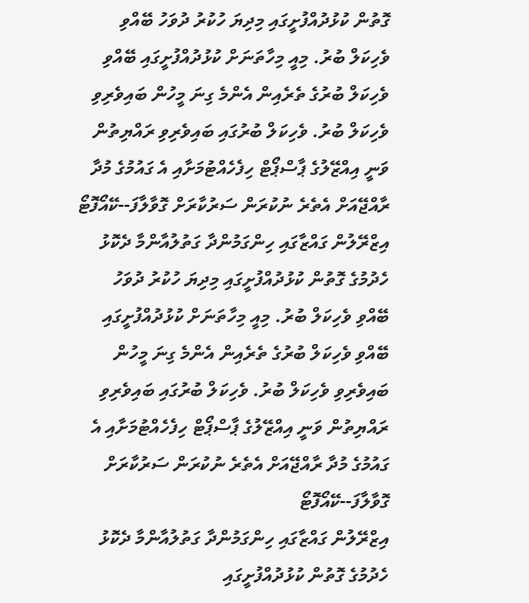ގޮތުން ކުޅުދުއްފުށީގައި މިދިޔަ ހުކުރު ދުވަހު ބޭއްވި ވެހިކަލް ބުރު. މިއީ މިހާތަނަށް ކުޅުދުއްފުށީގައި ބޭއްވި ވެހިކަލް ބުރުގެ ތެރެއިން އެންމެ ގިނަ މީހުން ބައިވެރިވި ވެހިކަލް ބުރު. ވެހިކަލް ބުރުގައި ބައިވެރިވި ރައްޔިތުން ވަނީ އިއްޒޭލުގެ ޕާސްޕޯޓް ހިފެހެއްޓުމަށާއި އެ ގައުމުގެ މުދާ ރާއްޖޭއަށް އެތެރެ ނުކުރަން ސަރުކާރަށް ގޮވާލާފަ--ކޭއޯފޮޓޯ
އިޒްރޭލުން ގައްޒާގައި ހިންގަމުންދާ ގަތުލުއާންމާ ދެކޮޅު ހެދުމުގެ ގޮތުން ކުޅުދުއްފުށީގައި މިދިޔަ ހުކުރު ދުވަހު ބޭއްވި ވެހިކަލް ބުރު. މިއީ މިހާތަނަށް ކުޅުދުއްފުށީގައި ބޭއްވި ވެހިކަލް ބުރުގެ ތެރެއިން އެންމެ ގިނަ މީހުން ބައިވެރިވި ވެހިކަލް ބުރު. ވެހިކަލް ބުރުގައި ބައިވެރިވި ރައްޔިތުން ވަނީ އިއްޒޭލުގެ ޕާސްޕޯޓް ހިފެހެއްޓުމަށާއި އެ ގައުމުގެ މުދާ ރާއްޖޭއަށް އެތެރެ ނުކުރަން ސަރުކާރަށް ގޮވާލާފަ--ކޭއޯފޮޓޯ
އިޒްރޭލުން ގައްޒާގައި ހިންގަމުންދާ ގަތުލުއާންމާ ދެކޮޅު ހެދުމުގެ ގޮތުން ކުޅުދުއްފުށީގައި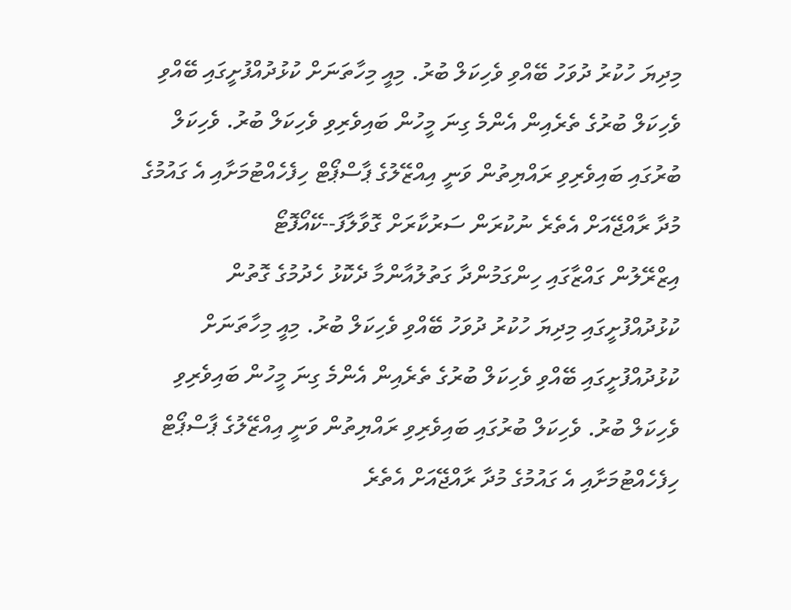މިދިޔަ ހުކުރު ދުވަހު ބޭއްވި ވެހިކަލް ބުރު. މިއީ މިހާތަނަށް ކުޅުދުއްފުށީގައި ބޭއްވި ވެހިކަލް ބުރުގެ ތެރެއިން އެންމެ ގިނަ މީހުން ބައިވެރިވި ވެހިކަލް ބުރު. ވެހިކަލް ބުރުގައި ބައިވެރިވި ރައްޔިތުން ވަނީ އިއްޒޭލުގެ ޕާސްޕޯޓް ހިފެހެއްޓުމަށާއި އެ ގައުމުގެ މުދާ ރާއްޖޭއަށް އެތެރެ ނުކުރަން ސަރުކާރަށް ގޮވާލާފަ--ކޭއޯފޮޓޯ
އިޒްރޭލުން ގައްޒާގައި ހިންގަމުންދާ ގަތުލުއާންމާ ދެކޮޅު ހެދުމުގެ ގޮތުން ކުޅުދުއްފުށީގައި މިދިޔަ ހުކުރު ދުވަހު ބޭއްވި ވެހިކަލް ބުރު. މިއީ މިހާތަނަށް ކުޅުދުއްފުށީގައި ބޭއްވި ވެހިކަލް ބުރުގެ ތެރެއިން އެންމެ ގިނަ މީހުން ބައިވެރިވި ވެހިކަލް ބުރު. ވެހިކަލް ބުރުގައި ބައިވެރިވި ރައްޔިތުން ވަނީ އިއްޒޭލުގެ ޕާސްޕޯޓް ހިފެހެއްޓުމަށާއި އެ ގައުމުގެ މުދާ ރާއްޖޭއަށް އެތެރެ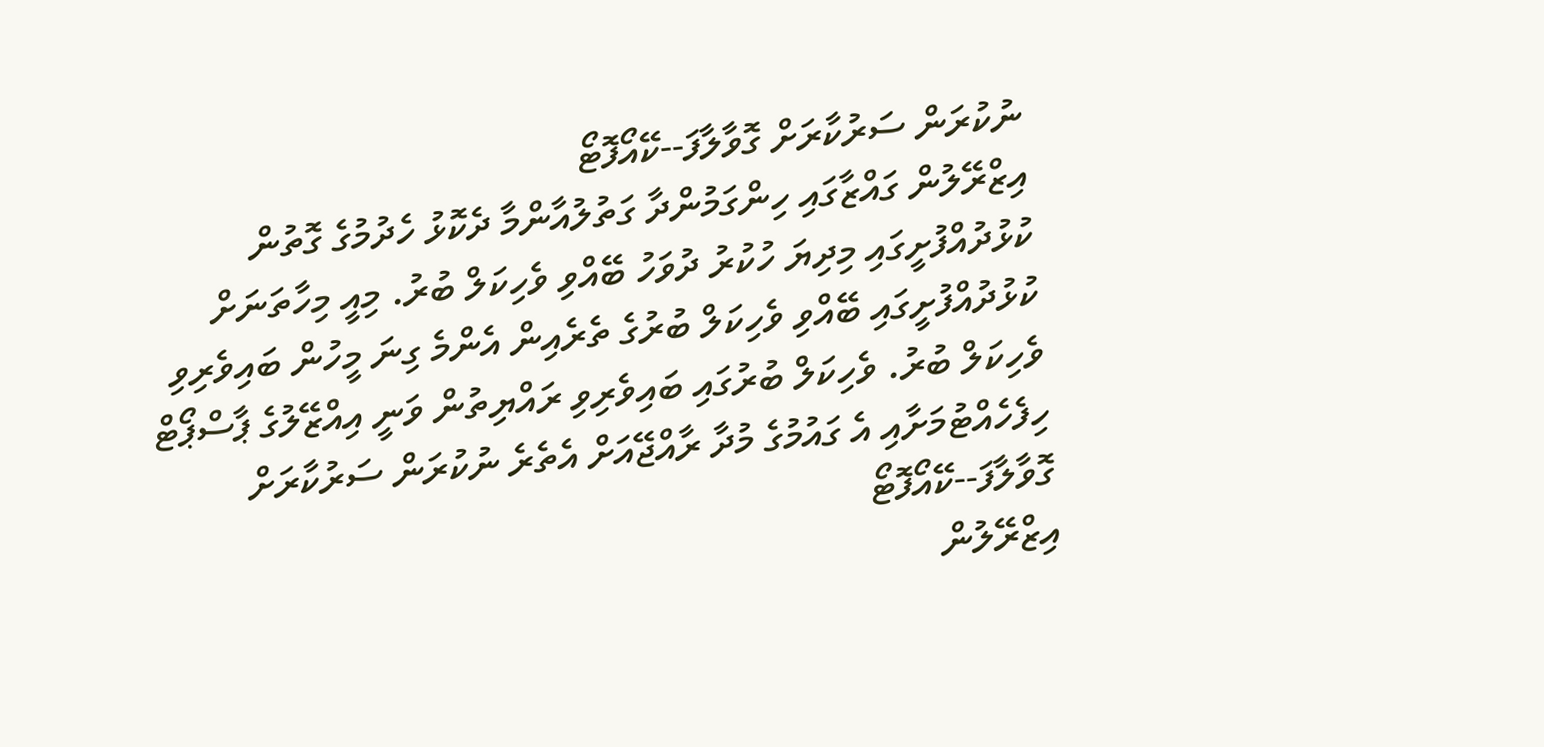ނުކުރަން ސަރުކާރަށް ގޮވާލާފަ--ކޭއޯފޮޓޯ
އިޒްރޭލުން ގައްޒާގައި ހިންގަމުންދާ ގަތުލުއާންމާ ދެކޮޅު ހެދުމުގެ ގޮތުން ކުޅުދުއްފުށީގައި މިދިޔަ ހުކުރު ދުވަހު ބޭއްވި ވެހިކަލް ބުރު. މިއީ މިހާތަނަށް ކުޅުދުއްފުށީގައި ބޭއްވި ވެހިކަލް ބުރުގެ ތެރެއިން އެންމެ ގިނަ މީހުން ބައިވެރިވި ވެހިކަލް ބުރު. ވެހިކަލް ބުރުގައި ބައިވެރިވި ރައްޔިތުން ވަނީ އިއްޒޭލުގެ ޕާސްޕޯޓް ހިފެހެއްޓުމަށާއި އެ ގައުމުގެ މުދާ ރާއްޖޭއަށް އެތެރެ ނުކުރަން ސަރުކާރަށް ގޮވާލާފަ--ކޭއޯފޮޓޯ
އިޒްރޭލުން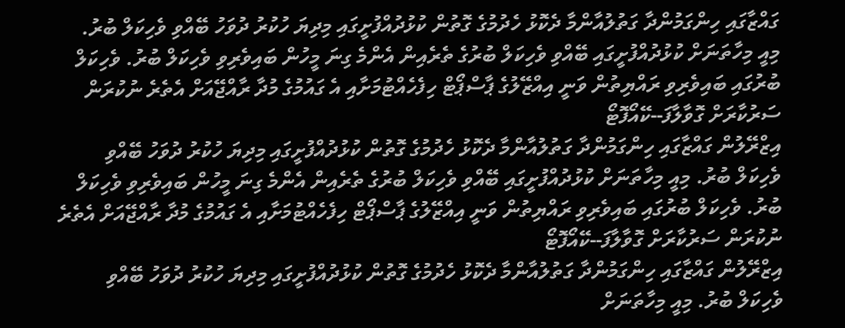ގައްޒާގައި ހިންގަމުންދާ ގަތުލުއާންމާ ދެކޮޅު ހެދުމުގެ ގޮތުން ކުޅުދުއްފުށީގައި މިދިޔަ ހުކުރު ދުވަހު ބޭއްވި ވެހިކަލް ބުރު. މިއީ މިހާތަނަށް ކުޅުދުއްފުށީގައި ބޭއްވި ވެހިކަލް ބުރުގެ ތެރެއިން އެންމެ ގިނަ މީހުން ބައިވެރިވި ވެހިކަލް ބުރު. ވެހިކަލް ބުރުގައި ބައިވެރިވި ރައްޔިތުން ވަނީ އިއްޒޭލުގެ ޕާސްޕޯޓް ހިފެހެއްޓުމަށާއި އެ ގައުމުގެ މުދާ ރާއްޖޭއަށް އެތެރެ ނުކުރަން ސަރުކާރަށް ގޮވާލާފަ--ކޭއޯފޮޓޯ
އިޒްރޭލުން ގައްޒާގައި ހިންގަމުންދާ ގަތުލުއާންމާ ދެކޮޅު ހެދުމުގެ ގޮތުން ކުޅުދުއްފުށީގައި މިދިޔަ ހުކުރު ދުވަހު ބޭއްވި ވެހިކަލް ބުރު. މިއީ މިހާތަނަށް ކުޅުދުއްފުށީގައި ބޭއްވި ވެހިކަލް ބުރުގެ ތެރެއިން އެންމެ ގިނަ މީހުން ބައިވެރިވި ވެހިކަލް ބުރު. ވެހިކަލް ބުރުގައި ބައިވެރިވި ރައްޔިތުން ވަނީ އިއްޒޭލުގެ ޕާސްޕޯޓް ހިފެހެއްޓުމަށާއި އެ ގައުމުގެ މުދާ ރާއްޖޭއަށް އެތެރެ ނުކުރަން ސަރުކާރަށް ގޮވާލާފަ--ކޭއޯފޮޓޯ
އިޒްރޭލުން ގައްޒާގައި ހިންގަމުންދާ ގަތުލުއާންމާ ދެކޮޅު ހެދުމުގެ ގޮތުން ކުޅުދުއްފުށީގައި މިދިޔަ ހުކުރު ދުވަހު ބޭއްވި ވެހިކަލް ބުރު. މިއީ މިހާތަނަށް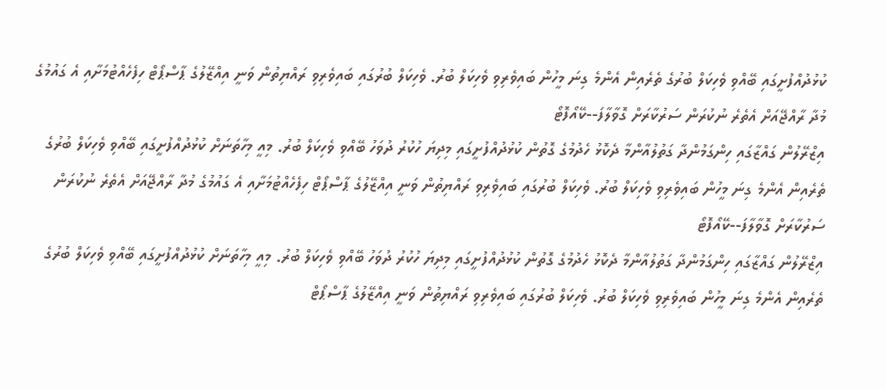ކުޅުދުއްފުށީގައި ބޭއްވި ވެހިކަލް ބުރުގެ ތެރެއިން އެންމެ ގިނަ މީހުން ބައިވެރިވި ވެހިކަލް ބުރު. ވެހިކަލް ބުރުގައި ބައިވެރިވި ރައްޔިތުން ވަނީ އިއްޒޭލުގެ ޕާސްޕޯޓް ހިފެހެއްޓުމަށާއި އެ ގައުމުގެ މުދާ ރާއްޖޭއަށް އެތެރެ ނުކުރަން ސަރުކާރަށް ގޮވާލާފަ--ކޭއޯފޮޓޯ
އިޒްރޭލުން ގައްޒާގައި ހިންގަމުންދާ ގަތުލުއާންމާ ދެކޮޅު ހެދުމުގެ ގޮތުން ކުޅުދުއްފުށީގައި މިދިޔަ ހުކުރު ދުވަހު ބޭއްވި ވެހިކަލް ބުރު. މިއީ މިހާތަނަށް ކުޅުދުއްފުށީގައި ބޭއްވި ވެހިކަލް ބުރުގެ ތެރެއިން އެންމެ ގިނަ މީހުން ބައިވެރިވި ވެހިކަލް ބުރު. ވެހިކަލް ބުރުގައި ބައިވެރިވި ރައްޔިތުން ވަނީ އިއްޒޭލުގެ ޕާސްޕޯޓް ހިފެހެއްޓުމަށާއި އެ ގައުމުގެ މުދާ ރާއްޖޭއަށް އެތެރެ ނުކުރަން ސަރުކާރަށް ގޮވާލާފަ--ކޭއޯފޮޓޯ
އިޒްރޭލުން ގައްޒާގައި ހިންގަމުންދާ ގަތުލުއާންމާ ދެކޮޅު ހެދުމުގެ ގޮތުން ކުޅުދުއްފުށީގައި މިދިޔަ ހުކުރު ދުވަހު ބޭއްވި ވެހިކަލް ބުރު. މިއީ މިހާތަނަށް ކުޅުދުއްފުށީގައި ބޭއްވި ވެހިކަލް ބުރުގެ ތެރެއިން އެންމެ ގިނަ މީހުން ބައިވެރިވި ވެހިކަލް ބުރު. ވެހިކަލް ބުރުގައި ބައިވެރިވި ރައްޔިތުން ވަނީ އިއްޒޭލުގެ ޕާސްޕޯޓް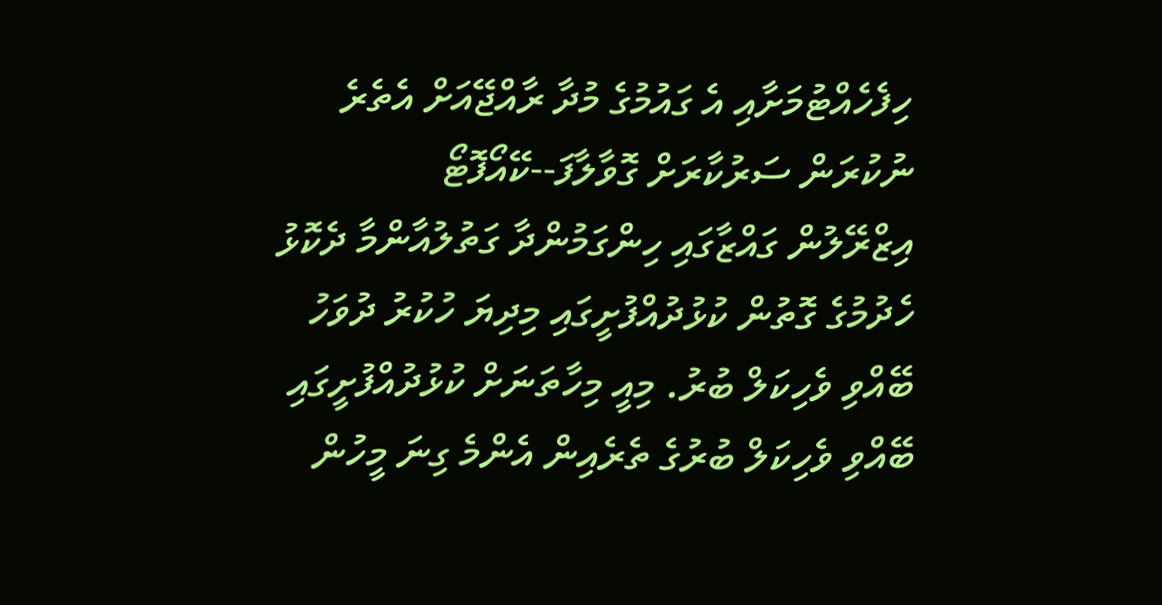ހިފެހެއްޓުމަށާއި އެ ގައުމުގެ މުދާ ރާއްޖޭއަށް އެތެރެ ނުކުރަން ސަރުކާރަށް ގޮވާލާފަ--ކޭއޯފޮޓޯ
އިޒްރޭލުން ގައްޒާގައި ހިންގަމުންދާ ގަތުލުއާންމާ ދެކޮޅު ހެދުމުގެ ގޮތުން ކުޅުދުއްފުށީގައި މިދިޔަ ހުކުރު ދުވަހު ބޭއްވި ވެހިކަލް ބުރު. މިއީ މިހާތަނަށް ކުޅުދުއްފުށީގައި ބޭއްވި ވެހިކަލް ބުރުގެ ތެރެއިން އެންމެ ގިނަ މީހުން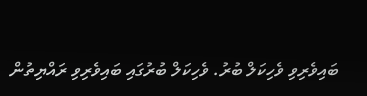ބައިވެރިވި ވެހިކަލް ބުރު. ވެހިކަލް ބުރުގައި ބައިވެރިވި ރައްޔިތުން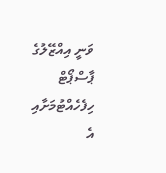ވަނީ އިއްޒޭލުގެ ޕާސްޕޯޓް ހިފެހެއްޓުމަށާއި އެ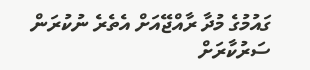ގައުމުގެ މުދާ ރާއްޖޭއަށް އެތެރެ ނުކުރަން ސަރުކާރަށް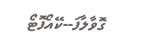ގޮވާލާފަ--ކޭއޯފޮޓޯ